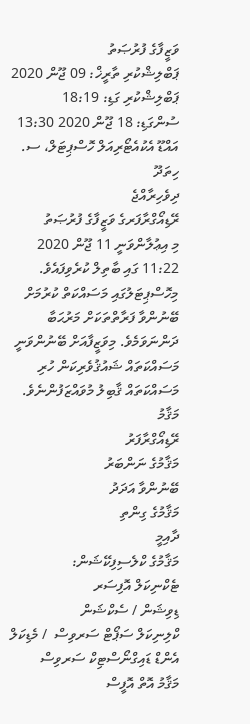ވަޒީފާގެ ފުރުޞަތު
ޕަބްލިޝްކުރި ތާރީޚް: 09 ޖޫން 2020
ޕަބްލިޝްކުރި ގަޑި: 18:19
ސުންގަޑި: 18 ޖޫން 2020 13:30
އައްޑޫ އެކުއެޓޯރިއަލް ހޮސްޕިޓަލް، ސ. ހިތަދޫ
ދިވެހިރާއްޖެ
ރޭޑިއޯގްރާފަރގެ ވަޒީފާގެ ފުރުޞަތު
މި އިޢުލާންވަނީ 11 ޖޫން 2020 11:22 ގައި ބާތިލް ކުރެވިފައެވެ.
މިހޮސްޕިޓަލުގައި މަސައްކަތް ކުރުމަށް ބޭނުންވާ ފަރާތްތަކަށް މަރުޙަބާ ދަންނަވަމެވެ. މިވަޒީފާއަށް ބޭނުންވަނީ މަސައްކަތައް ޝައުޤުވެރިކަން ހުރި މަސައްކަތައް ޤާބިލު މުވައްޒަފުންނެވެ.
މަޤާމު
ރޭޑިއޯގްރާފަރު
މަޤާމުގެ ނަންބަރު
ބޭނުންވާ އަދަދު
މަޤާމުގެ ގިންތި
ދާއިމީ
މަޤާމުގެ ކްލެސިފިކޭޝަން:
ޓެކްނިކަލް އޮފިސަރ
ޑިވިޝަން / ސެކްޝަން
ކްލިނިކަލް ސަޕޯޓް ސަރވިސް  / މެޑިކަލް އެންޑް ޑައިގްނޯސްޓިކް ސަރވިސް
މަޤާމު އޮތް އޮފީސް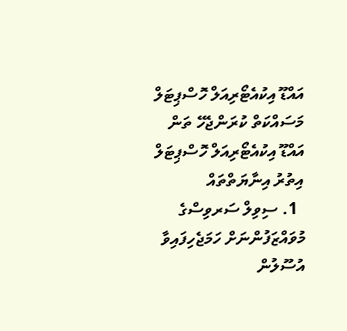އައްޑޫ އިކުއެޓޯރިއަލް ހޮސްޕިޓަލް
މަސައްކަތް ކުރަންޖެހޭ ތަން
އައްޑޫ އިކުއެޓޯރިއަލް ހޮސްޕިޓަލް
އިތުރު އިނާޔަތްތައް
  1. ސިވިލް ސަރވިސްގެ މުވައްޒަފުންނަށް ހަމަޖެހިފައިވާ އުސޫލުން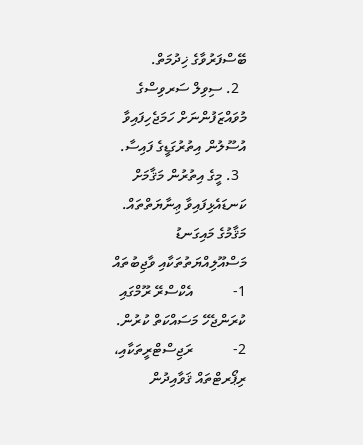ބޭސްފަރުވާގެ ޚިދުމަތް.
  2. ސިވިލް ސަރވިސްގެ މުވައްޒަފުންނަށް ހަމަޖެހިފައިވާ އުސޫލުން އިތުރުގަޑީގެ ފައިސާ.
  3. މީގެ އިތުރުން މަޤާމަށް ކަނޑައެޅިފައިވާ ޢިނާޔަތްތައް.
މަޤާމުގެ މައިގަނޑު މަސްއޫލިއްޔަތުތަކާއި ވާޖިބުތައް
1-           އެކްސްރޭ ރޫމްގައި ކުރަންޖެހޭ މަސައްކަތް ކުރުން.
2-           ރަޖިސްޓްރީތަކާއި، ރިޕޯރޓްތައް ޤަވާއިދުން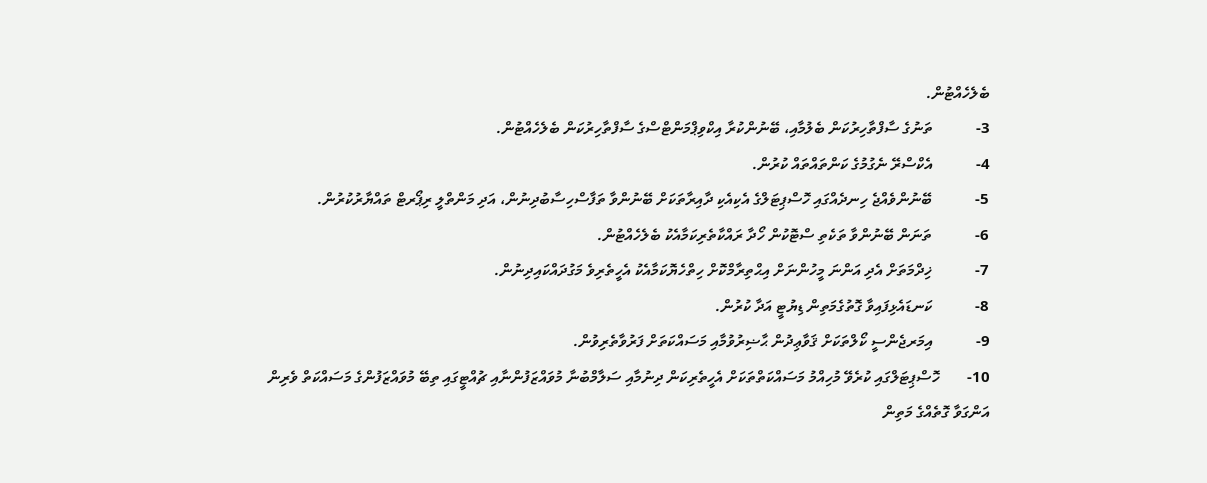ބެލެހެއްޓުން.
3-           ތަނުގެ ސާފްތާހިރުކަން ބެލުމާއި، ބޭނުންކުރާ އިކްވިޕްމަންޓްސްގެ ސާފްތާހިރުކަން ބެލެހެއްޓުން.
4-           އެކްސްރޭ ނެގުމުގެ ކަންތައްތައް ކުރުން.
5-           ބޭނުންވެއްޖެ ހިނދެއްގައި ހޮސްޕިޓަލްގެ އެކިއެކި ދާއިރާތަކަށް ބޭނުންވާ ތަފާސްހިސާބުދިނުން، އަދި މަންތްލީ ރިޕޯރޓް ތައްޔާރުކުރުން.
6-           ތަނަން ބޭނުންވާ ތަކެތި ސްޓޮކުން ހޯދާ ރައްކާތެރިކަމާއެކު ބެލެހެއްޓުން.
7-           ޚިދްމަތަށް އެދި އަންނަ މީހުންނަށް އިޙްތިރާމްކޮށް ހިތްހެޔޮކަމާއެކު އެހީތެރިވެ މަގުދައްކައިދިނުން.
8-           ކަނޑައެޅިފައިވާ ގޮތުގެމަތިން ޑިޔުޓީ އަދާ ކުރުން.
9-           އިމަރޖެންސީ ކޯލްތަކަށް ޤަވާޢިދުން ޙާޟިރުވުމާއި މަސައްކަތަށް ފަރުވާތެރިވުން.
10-       ހޮސްޕިޓަލްގައި ކުރެވޭ މުހިއްމު މަސައްކަތްތަކަށް އެހީތެރިކަން ދިނުމާއި ސަލާމްބުނާ މުވައްޒަފުންނާއި ޗުއްޓީގައި ތިބޭ މުވައްޒަފުންގެ މަސައްކަތް ވެރިން އަންގަވާ ގޮތެއްގެ މަތިން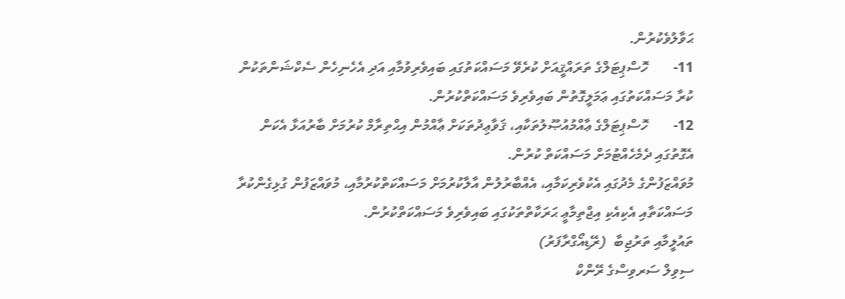ޙަވާލުވެކުރުން.
11-       ހޮސްޕިޓަލްގެ ތަރައްޤީއަށް ކުރެވޭ މަސައްކަތުގައި ބައިވެރިވުމާއި އަދި އެހެނިހެން ސެކްޝަންތަކުން ކުރާ މަސައްކަތުގައި ޢަމަލީގޮތުން ބައިވެރިވެ މަސައްކަތްކުރުން.
12-       ހޮސްޕިޓަލްގެ ޢާއްމުއުޞޫލުތަކާއި، ޤަވާޢިދުތަކަށް ޢާއްމުން އިޙްތިރާމް ކުރުމަށް ބާރުއަޅާ އެކަން އެގޮތުގައި ދެމެހެއްޓުމަށް މަސައްކަތް ކުރުން.
މުވައްޒަފުންގެ މެދުގައި އެކުވެރިކަމާއި، އެއްބާރުލުން އާލާކުރުމަށް މަސައްކަތްކުރުމާއި، މުވައްޒަފުން ގުޅިގެންކުރާ މަސައްކަތާއި އެކިއެކި އިޖްތިމާޢީ ޙަރަކާތްތަކުގައި ބައިވެރިވެ މަސައްކަތްކުރުން.
ތައުލީމާއި ތަރުޖިބާ  (ރޭޑިއޯގްރާފަރު)
ސިވިލް ސަރވިސްގެ ރޭންކް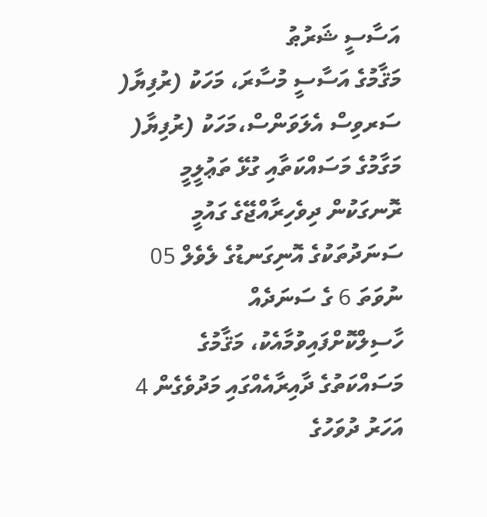އަސާސީ ޝަރުޠު
މަޤާމުގެ އަސާސީ މުސާރަ، މަހަކު (ރުފިޔާ(
ސަރވިސް އެލަވަންސް،މަހަކު (ރުފިޔާ(
މަގާމުގެ މަސައްކަތާއި ގުޅޭ ތަޢުލީމީ ރޮނގަކުން ދިވެހިރާއްޖޭގެ ގައުމީ ސަނަދުތަކުގެ އޮނިގަނޑުގެ ލެވެލް 05 ނުވަތަ 6 ގެ ސަނަދެއް ހާސިލްކޮށްފައިވުމާއެކު، މަޤާމުގެ މަސައްކަތުގެ ދާއިރާއެއްގައި މަދުވެގެން 4 އަހަރު ދުވަހުގެ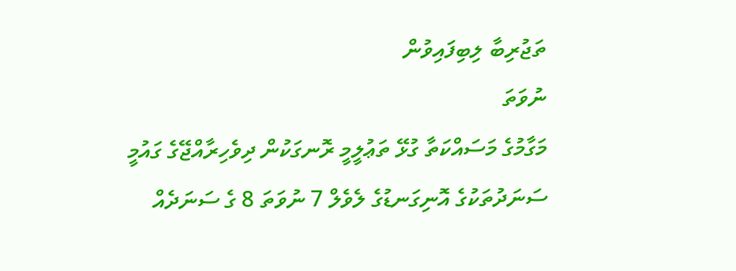ތަޖުރިބާ ލިބިފައިވުން
ނުވަތަ
މަގާމުގެ މަސައްކަތާ ގުޅޭ ތަޢުލީމީ ރޮނގަކުން ދިވެހިރާއްޖޭގެ ގައުމީ ސަނަދުތަކުގެ އޮނިގަނޑުގެ ލެވެލް 7 ނުވަތަ 8 ގެ ސަނަދެއް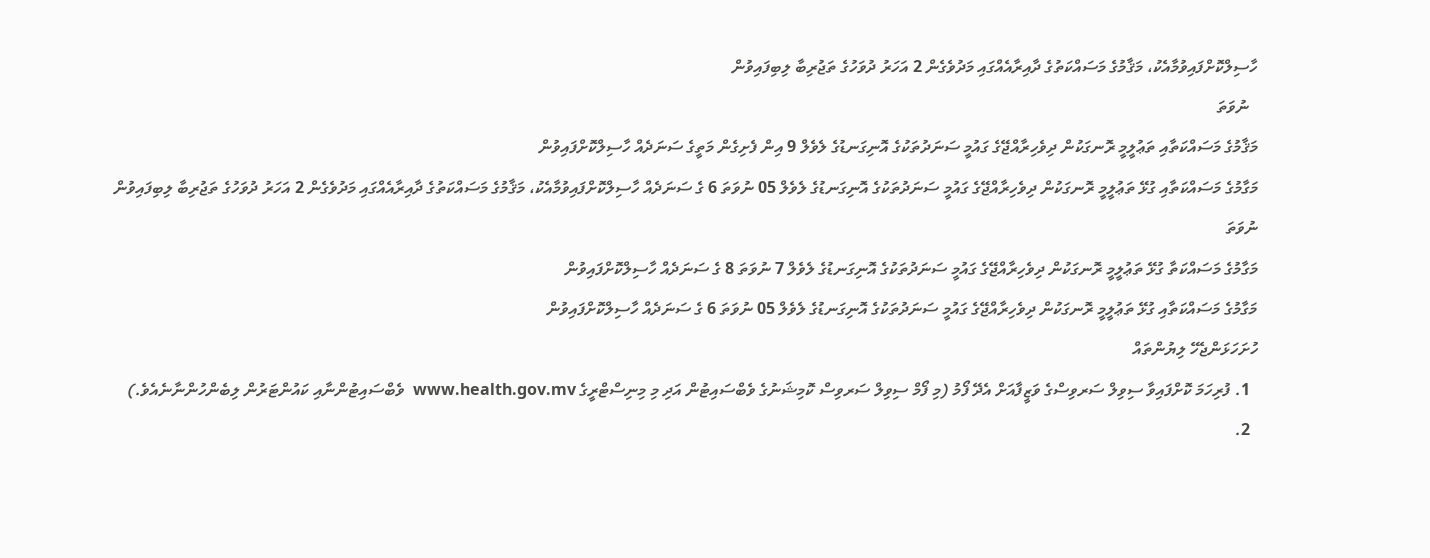ހާސިލްކޮށްފައިވުމާއެކު، މަޤާމުގެ މަސައްކަތުގެ ދާއިރާއެއްގައި މަދުވެގެން 2 އަހަރު ދުވަހުގެ ތަޖުރިބާ ލިބިފައިވުން
  ނުވަތަ
މަޤާމުގެ މަސައްކަތާއި ތަޢުލީމީ ރޮނގަކުން ދިވެހިރާއްޖޭގެ ގައުމީ ސަނަދުތަކުގެ އޮނިގަނޑުގެ ލެވެލް 9 އިން ފެށިގެން މަތީގެ ސަނަދެއް ހާސިލްކޮށްފައިވުން
މަގާމުގެ މަސައްކަތާއި ގުޅޭ ތަޢުލީމީ ރޮނގަކުން ދިވެހިރާއްޖޭގެ ގައުމީ ސަނަދުތަކުގެ އޮނިގަނޑުގެ ލެވެލް 05 ނުވަތަ 6 ގެ ސަނަދެއް ހާސިލްކޮށްފައިވުމާއެކު، މަޤާމުގެ މަސައްކަތުގެ ދާއިރާއެއްގައި މަދުވެގެން 2 އަހަރު ދުވަހުގެ ތަޖުރިބާ ލިބިފައިވުން
ނުވަތަ
މަގާމުގެ މަސައްކަތާ ގުޅޭ ތަޢުލީމީ ރޮނގަކުން ދިވެހިރާއްޖޭގެ ގައުމީ ސަނަދުތަކުގެ އޮނިގަނޑުގެ ލެވެލް 7 ނުވަތަ 8 ގެ ސަނަދެއް ހާސިލްކޮށްފައިވުން
މަގާމުގެ މަސައްކަތާއި ގުޅޭ ތަޢުލީމީ ރޮނގަކުން ދިވެހިރާއްޖޭގެ ގައުމީ ސަނަދުތަކުގެ އޮނިގަނޑުގެ ލެވެލް 05 ނުވަތަ 6 ގެ ސަނަދެއް ހާސިލްކޮށްފައިވުން
ހުށަހަޅަންޖެހޭ ލިޔުންތައް
  1. ފުރިހަމަ ކޮށްފައިވާ ސިވިލް ސަރވިސްގެ ވަޒީފާއަށް އެދޭ ފޯމު (މި ފޯމް ސިވިލް ސަރވިސް ކޮމިޝަނުގެ ވެބްސައިޓުން އަދި މި މިނިސްޓްރީގެ www.health.gov.mv  ވެބްސައިޓުންނާއި ކައުންޓަރުން ލިބެންހުންނާނެއެވެ.)
  2.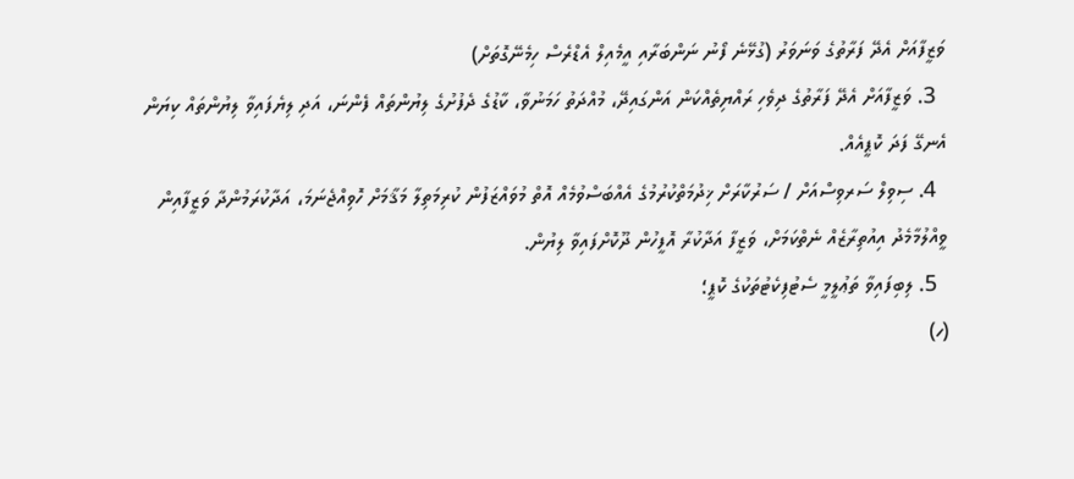ވަޒީފާއަށް އެދޭ ފަރާތުގެ ވަނަވަރު (ގުޅޭނެ ފޯނު ނަންބަރާއި އީމެއިލް އެޑްރެސް ހިމެނޭގޮތަށް)
  3. ވަޒީފާއަށް އެދޭ ފަރާތުގެ ދިވެހި ރައްޔިތެއްކަން އަންގައިދޭ، މުއްދަތު ހަމަނުވާ، ކާޑުގެ ދެފުށުގެ ލިޔުންތައް ފެންނަ، އަދި ލިޔެފައިވާ ލިޔުންތައް ކިޔަން އެނގޭ ފަދަ ކޮޕީއެއް.
  4. ސިވިލް ސަރވިސްއަށް / ސަރުކާރަށް ޚިދުމަތްކުރުމުގެ އެއްބަސްވުމެއް އޮތް މުވައްޒަފުން ކުރިމަތިލާ މަޤާމަށް ހޮވިއްޖެނަމަ، އަދާކުރަމުންދާ ވަޒީފާއިން ވީއްލުމާމެދު އިއުތިރާޒެއް ނެތްކަމަށް، ވަޒީފާ އަދާކުރާ އޮފީހުން ދޫކޮށްފައިވާ ލިޔުން.
  5. ލިބިފައިވާ ތަޢުލީމީ ސެޓުފިކެޓުތަކުގެ ކޮޕީ؛
(ހ)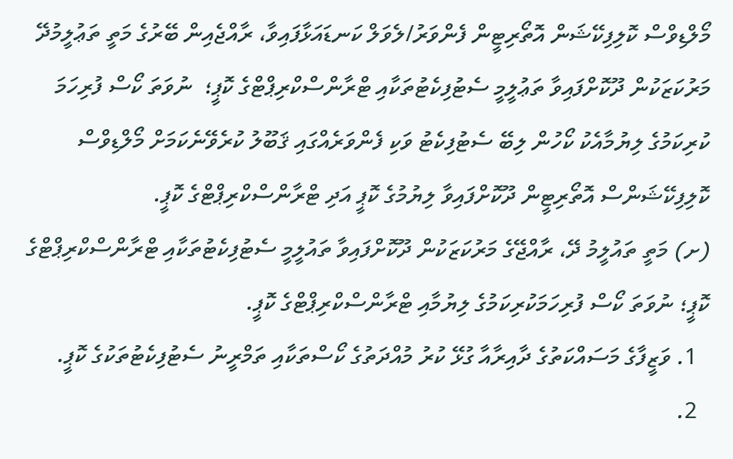މޯލްޑިވްސް ކޮލިފިކޭޝަން އޮތޯރިޓީން ފެންވަރު/ލެވަލް ކަނޑައަޅާފައިވާ، ރާއްޖެއިން ބޭރުގެ މަތީ ތަޢުލީމުދޭ މަރުކަޒަކުން ދޫކޮށްފައިވާ ތަޢުލީމީ ސެޓުފިކެޓުތަކާއި ޓްރާންސްކްރިޕްޓްގެ ކޮޕީ؛  ނުވަތަ ކޯސް ފުރިހަމަ ކުރިކަމުގެ ލިޔުމާއެކު ކޯހުން ލިބޭ ސެޓުފިކެޓު ވަކި ފެންވަރެއްގައި ޤަބޫލު ކުރެވޭނެކަމަށް މޯލްޑިވްސް ކޮލިފިކޭޝަންސް އޮތޯރިޓީން ދޫކޮށްފައިވާ ލިޔުމުގެ ކޮޕީ އަދި ޓްރާންސްކްރިޕްޓްގެ ކޮޕީ.
(ށ) މަތީ ތައުލީމު ދޭ، ރާއްޖޭގެ މަރުކަޒަކުން ދޫކޮށްފައިވާ ތައުލީމީ ސެޓުފިކެޓުތަކާއި ޓްރާންސްކްރިޕްޓްގެ ކޮޕީ؛ ނުވަތަ ކޯސް ފުރިހަމަކުރިކަމުގެ ލިޔުމާއި ޓްރާންސްކްރިޕްޓްގެ ކޮޕީ.
  1. ވަޒީފާގެ މަސައްކަތުގެ ދާއިރާއާ ގުޅޭ ކުރު މުއްދަތުގެ ކޯސްތަކާއި ތަމްރީނު ސެޓުފިކެޓުތަކުގެ ކޮޕީ.
  2.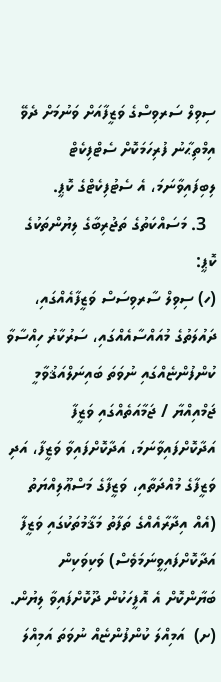ސިވިލް ސަރވިސްގެ ވަޒީފާއަށް ވަނުމަށް ދެވޭ އިމްތިޙާނު ފުރިހަމަކޮށް ސެޓްފިކެޓް ލިބިފައިވާނަމަ، އެ ސެޓުފިކެޓްގެ ކޮޕީ.
  3. މަސައްކަތުގެ ތަޖުރިބާގެ ލިޔުންތަކުގެ ކޮޕީ:
(ހ) ސިވިލް ސާރވިސަސް ވަޒީފާއެއްގައި، ދައުލަތުގެ މުއައްސާއެއްގައި، ސަރުކާރު ހިއްސާވާ ކުންފުންޏެއްގައި ނުވަތަ ބައިނަލްއަޤުވާމީ ޖަމްއިއްޔާ / ޖަމާއަތެއްގައި ވަޒީފާ އަދާކޮށްފައިވާނަމަ، އަދާކޮށްފައިވާ ވަޒީފާ، އަދި ވަޒީފާގެ މުއްދަތާއި، ވަޒީފާގެ މަސްޢޫލިއްޔަތު (އެއް އިދާރާއެއްގެ ތަފާތު މަޤާމުތަކުގައި ވަޒީފާ އަދާކޮށްފައިވީނަމަވެސް) ވަކިވަކިން ބަޔާންކޮށް އެ އޮފީހަކުން ދޫކޮށްފައިވާ ލިޔުން.
(ށ)  އަމިއްލަ ކުންފުންޏެއް ނުވަތަ އަމިއްލަ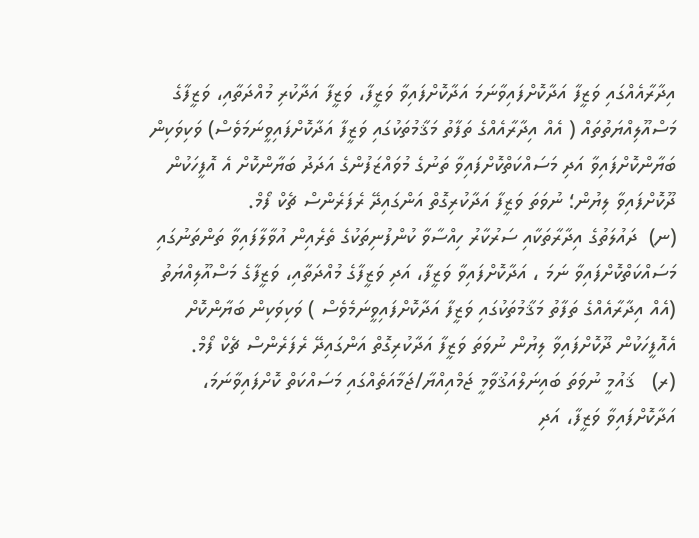އިދާރާއެއްގައި ވަޒީފާ އަދާކޮށްފައިވާނަމަ އަދާކޮށްފައިވާ ވަޒީފާ، ވަޒީފާ އަދާކުރި މުއްދަތާއި، ވަޒީފާގެ މަސްއޫލިއްޔަތުތައް ( އެއް އިދާރާއެއްގެ ތަފާތު މަޤާމުތަކުގައި ވަޒީފާ އަދާކޮށްފައިވީނަމަވެސް) ވަކިވަކިން ބަޔާންކޮށްފައިވާ އަދި މަސައްކަތްކޮށްފައިވާ ތަނުގެ މުވައްޒަފުންގެ އަދަދު ބަޔާންކޮށް އެ އޮފީހަކުން ދޫކޮށްފައިވާ ލިޔުން؛ ނުވަތަ ވަޒީފާ އަދާކުރިގޮތް އަންގައިދޭ ރެފަރެންސް ޗެކް ފޯމް.
(ނ)  ދައުލަތުގެ އިދާރާތަކާއި ސަރުކާރު ހިއްސާވާ ކުންފުނިތަކުގެ ތެރެއިން އުވާލާފައިވާ ތަންތަނުގައި މަސައްކަތްކޮށްފައިވާ ނަމަ ، އަދާކޮށްފައިވާ ވަޒީފާ، އަދި ވަޒީފާގެ މުއްދަތާއި، ވަޒީފާގެ މަސްއޫލިއްޔަތު (އެއް އިދާރާއެއްގެ ތަފާތު މަޤާމުތަކުގައި ވަޒީފާ އަދާކޮށްފައިވީނަމެވެސް ) ވަކިވަކިން ބަޔާންކޮށް އެއޮފީހަކުން ދޫކޮށްފައިވާ ލިޔުން ނުވަތަ ވަޒީފާ އަދާކުރިގޮތް އަންގައިދޭ ރެފަރެންސް ޗެކް ފޯމް.
(ރ)   ޤައުމީ ނުވަތަ ބައިނަލްއަޤުވާމީ ޖަމްއިއްޔާ/ޖަމާއަތެއްގައި މަސައްކަތް ކޮށްފައިވާނަމަ، އަދާކޮށްފައިވާ ވަޒީފާ، އަދި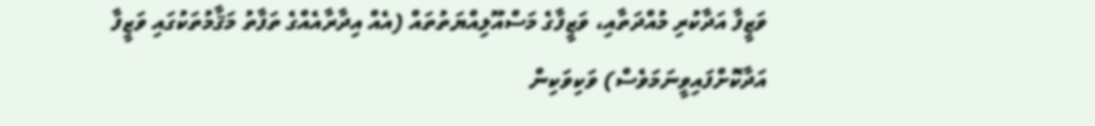ވަޒީފާ އަދާކުރި މުއްދަތާއި، ވަޒީފާގެ މަސްއޫލިއްޔަތުތައް (އެއް އިދާރާއެއްގެ ތަފާތު މަޤާމުތަކުގައި ވަޒީފާ އަދާކޮށްފައިވީނަމަވެސް) ވަކިވަކިން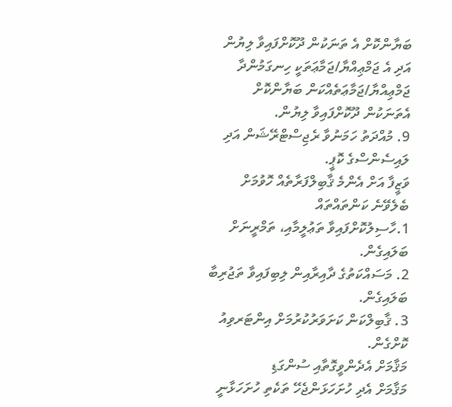ބަޔާންކޮށް އެ ތަނަކުން ދޫކޮށްފައިވާ ލިޔުން އަދި އެ ޖަމްޢިއްޔާ/ޖަމާޢަތަކީ ހިނގަމުންދާ ޖަމްޢިއްޔާ/ޖަމާޢަތެއްކަން ބަޔާންކޮށް އެތަނަކުން ދޫކޮށްފައިވާ ލިޔުން.
9. މުއްދަތު ހަމަނުވާ ރެޖިސްޓްރޭޝަން އަދި ލައިސެންސްގެ ކޮޕީ.
ވަޒީފާ އަށް އެންމެ ޤާބިލްފަރާތެއް ހޮވުމަށް ބެލެވޭނެ ކަންތައްތައް
1.ހާސިލުކޮށްފައިވާ ތަޢުލީމާއި، ތަމްރީނަށް ބަލައިގެން.
2. މަސައްކަތުގެ ދާއިރާއިން ލިބިފައިވާ ތަޖުރިބާ ބަލައިގެން.
3. ޤާބިލްކަން ކަށަވަރުކުރުމަށް އިންޓަރވިއު ކޮށްގެން.
މަޤާމަށް އެދެންވީގޮތާއި ސުންގަޑި
މަޤާމަށް އެދި ހުށަހަޅަންޖެހޭ ތަކެތި ހުށަހަޅާނީ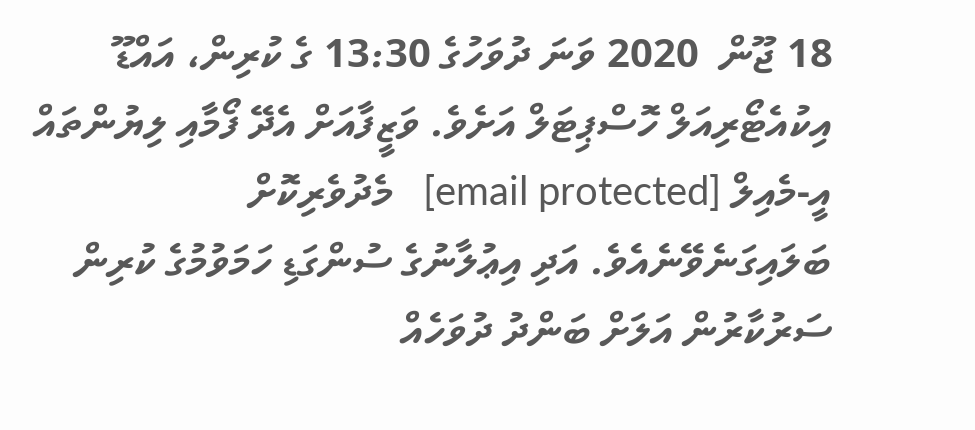18 ޖޫން  2020 ވަނަ ދުވަހުގެ 13:30 ގެ ކުރިން، އައްޑޫ އިކުއެޓޯރިއަލް ހޮސްޕިޓަލް އަށެވެ. ވަޒީފާއަށް އެދޭ ފޯމާއި ލިޔުންތައް އީ-މެއިލް [email protected]   މެދުވެރިކޮށް ބަލައިގަނެވޭނެއެވެ. އަދި އިޢުލާނުގެ ސުންގަޑި ހަމަވުމުގެ ކުރިން ސަރުކާރުން އަލަށް ބަންދު ދުވަހެއް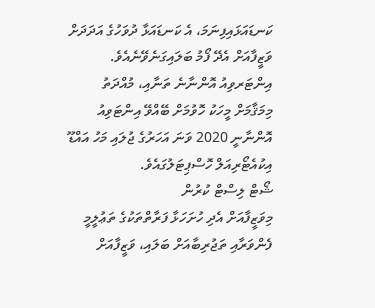ކަނޑައަޅައިފިނަމަ، އެ ކަނޑައަޅާ ދުވަހުގެ އަދަދަށް ވަޒީފާއަށް އެދޭ ފޯމު ބަލައިގަނެވޭނެއެވެ.
އިންޓަރވިއު އޮންނާނެ ތަނާއި، މުއްދަތު
މިމަޤާމަށް މީހަކު ހޮވުމަށް ބޭއްވޭ އިންޓަވިއު އޮންނާނީ 2020 ވަނަ އަހަރުގެ ޖުލައި މަހު އައްޑޫ އިކުއެޓޯރިއަލް ހޮސްޕިޓަލުގައެވެ.
ޝޯޓް ލިސްޓް ކުރުން
މިވަޒީފާއަށް އެދި ހުށަހަޅާ ފަރާތްތަކުގެ ތަޢުލީމީ ފެންވަރާއި ތަޖުރިބާއަށް ބަލައި، ވަޒީފާއަށް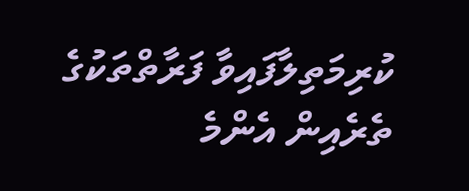ކުރިމަތިލާފައިވާ ފަރާތްތަކުގެ ތެރެއިން އެންމެ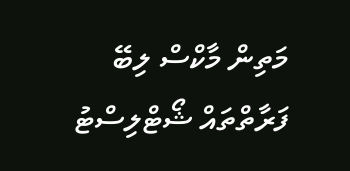މަތިން މާކްސް ލިބޭ ފަރާތްތައް ޝޯޓްލިސްޓު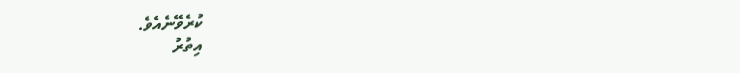ކުރެވޭނެއެވެ.
އިތުރު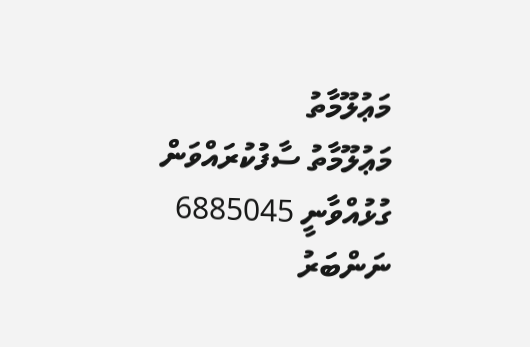މަޢުލޫމާތު
މަޢުލޫމާތު ސާފުކުރައްވަން ގުޅުއްވާނީ 6885045 ނަންބަރު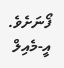ފޯނަށެވެ. އީ-މެއިލް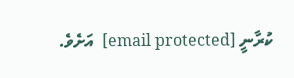ކުރާނީ [email protected]  އަށެވެ.